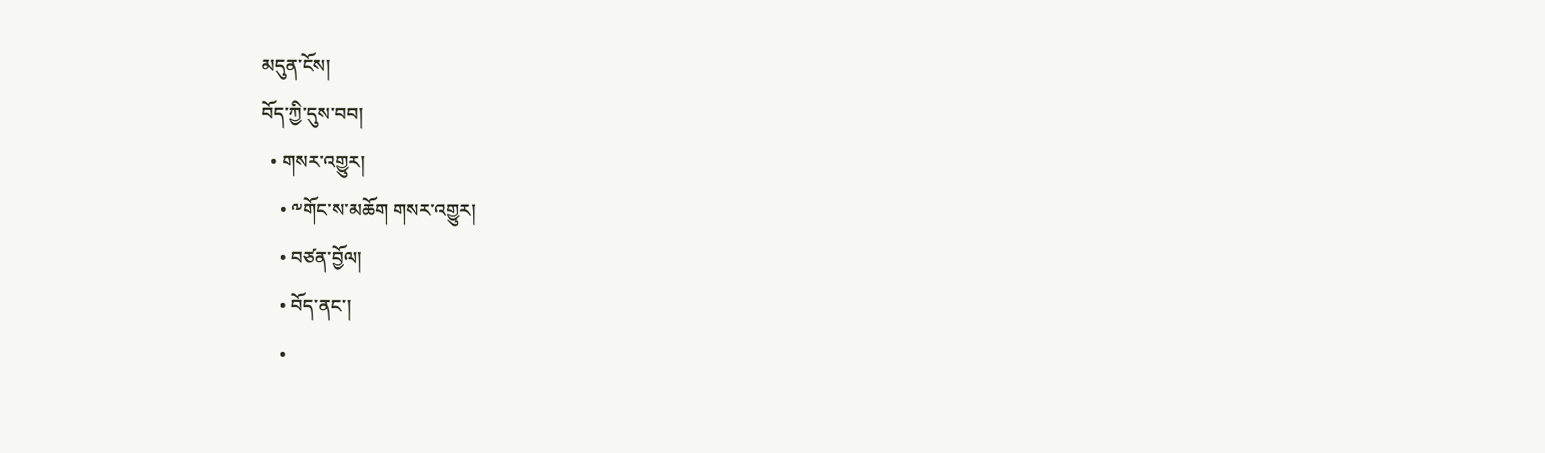མདུན་ངོས།
བོད་ཀྱི་དུས་བབ།
  • གསར་འགྱུར།
    • ༸གོང་ས་མཆོག གསར་འགྱུར།
    • བཙན་བྱོལ།
    • བོད་ནང་།
    •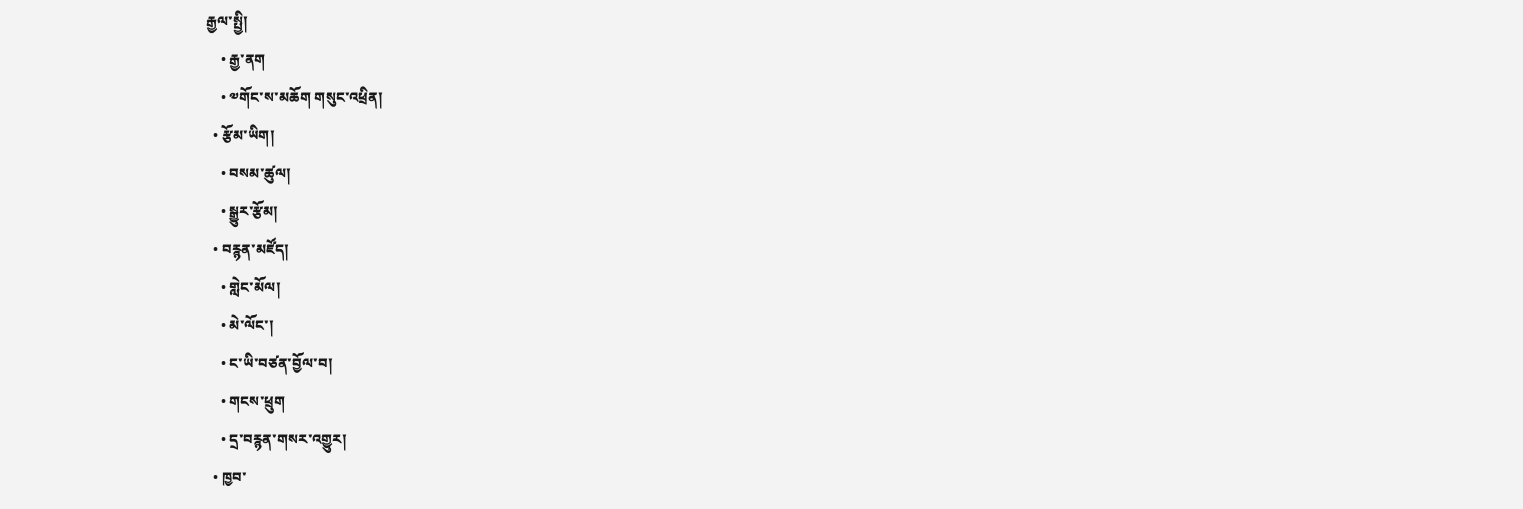རྒྱལ་སྤྱི།
    • རྒྱ་ནག
    • ༧གོང་ས་མཆོག གསུང་འཕྲིན།
  • རྩོམ་ཡིག།
    • བསམ་ཚུལ།
    • སྒྱུར་རྩོམ།
  • བརྙན་མཛོད།
    • གླེང་མོལ།
    • མེ་ལོང་།
    • ང་ཡི་བཙན་བྱོལ་བ།
    • གངས་ཕྲུག
    • དྲ་བརྙན་གསར་འགྱུར།
  • ཁྱབ་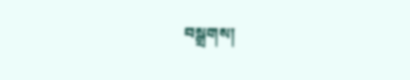བསྒྲགས།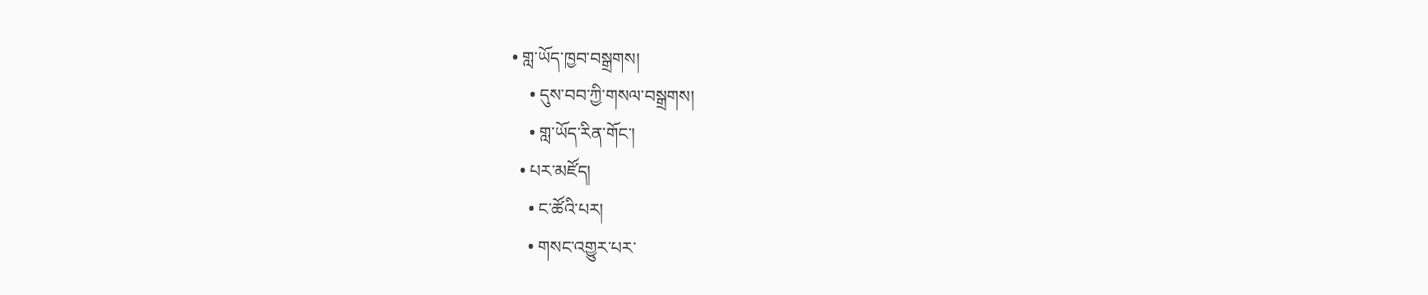• གླ་ཡོད་ཁྱབ་བསྒྲགས།
    • དུས་བབ་ཀྱི་གསལ་བསྒྲགས།
    • གླ་ཡོད་རིན་གོང་།
  • པར་མཛོད།
    • ང་ཚོའི་པར།
    • གསང་འགྱུར་པར་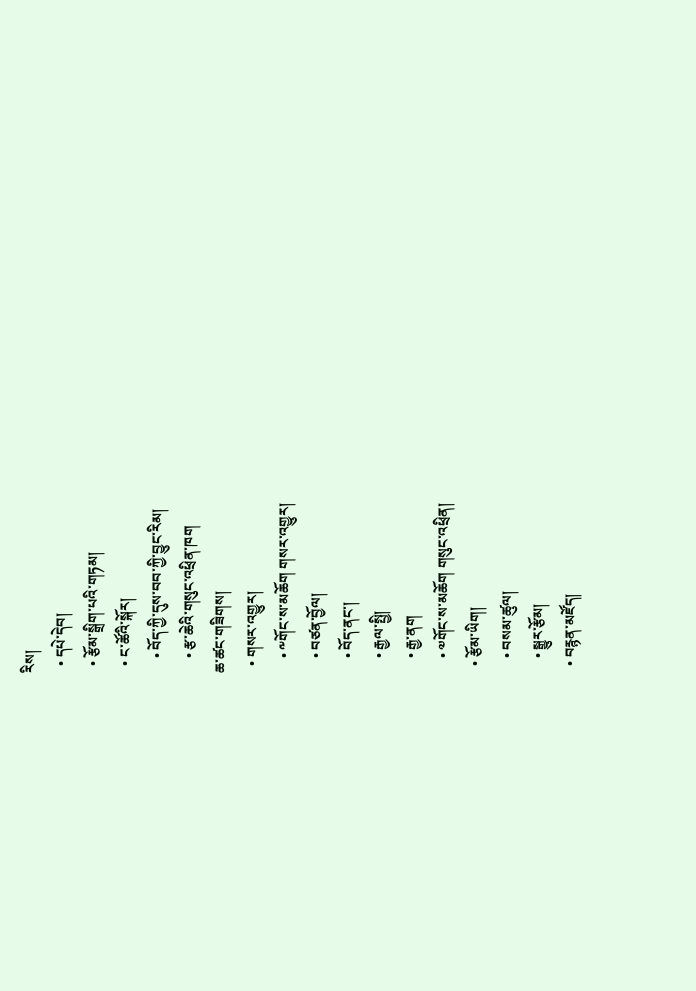རིས།
  • དཔེ་དེབ།
  • རྩོམ་སྒྲིག་པའི་གཏམ།
  • ང་ཚོའི་སྐོར།
    • བོད་ཀྱི་དུས་བབ་ཀྱི་བྱུང་རིམ།
    • རྩ་ཆེའི་གསུང་འཕྲིན་ཁག
ཆ་ཚང་གཟིགས།
  • གསར་འགྱུར།
    • ༸གོང་ས་མཆོག གསར་འགྱུར།
    • བཙན་བྱོལ།
    • བོད་ནང་།
    • རྒྱལ་སྤྱི།
    • རྒྱ་ནག
    • ༧གོང་ས་མཆོག གསུང་འཕྲིན།
  • རྩོམ་ཡིག།
    • བསམ་ཚུལ།
    • སྒྱུར་རྩོམ།
  • བརྙན་མཛོད།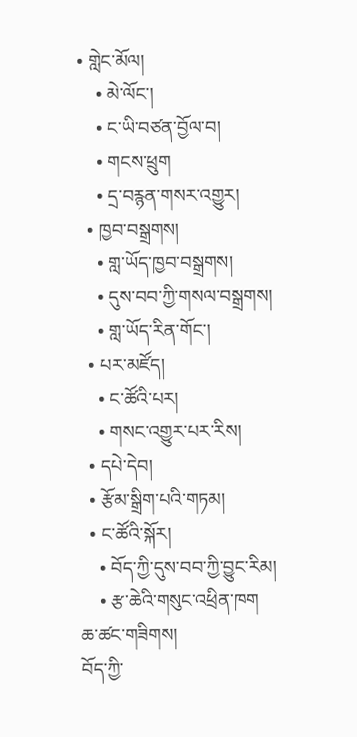• གླེང་མོལ།
    • མེ་ལོང་།
    • ང་ཡི་བཙན་བྱོལ་བ།
    • གངས་ཕྲུག
    • དྲ་བརྙན་གསར་འགྱུར།
  • ཁྱབ་བསྒྲགས།
    • གླ་ཡོད་ཁྱབ་བསྒྲགས།
    • དུས་བབ་ཀྱི་གསལ་བསྒྲགས།
    • གླ་ཡོད་རིན་གོང་།
  • པར་མཛོད།
    • ང་ཚོའི་པར།
    • གསང་འགྱུར་པར་རིས།
  • དཔེ་དེབ།
  • རྩོམ་སྒྲིག་པའི་གཏམ།
  • ང་ཚོའི་སྐོར།
    • བོད་ཀྱི་དུས་བབ་ཀྱི་བྱུང་རིམ།
    • རྩ་ཆེའི་གསུང་འཕྲིན་ཁག
ཆ་ཚང་གཟིགས།
བོད་ཀྱི་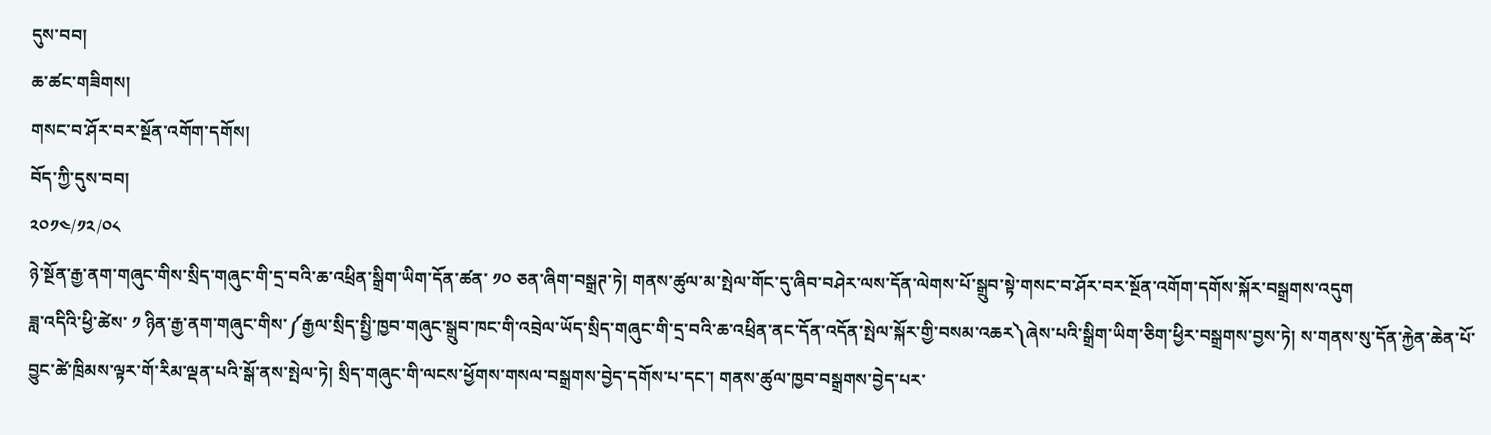དུས་བབ།
ཆ་ཚང་གཟིགས།
གསང་བ་ཤོར་བར་སྔོན་འགོག་དགོས།
བོད་ཀྱི་དུས་བབ།
༢༠༡༤/༡༢/༠༨
ཉེ་སྔོན་རྒྱ་ནག་གཞུང་གིས་སྲིད་གཞུང་གི་དྲ་བའི་ཆ་འཕྲིན་སྒྲིག་ཡིག་དོན་ཚན་ ༡༠ ཅན་ཞིག་བསྒྲཊ་ཏེ། གནས་ཚུལ་མ་སྤེལ་གོང་དུ་ཞིབ་བཤེར་ལས་དོན་ལེགས་པོ་སྒྲུབ་སྟེ་གསང་བ་ཤོར་བར་སྔོན་འགོག་དགོས་སྐོར་བསྒྲགས་འདུག
ཟླ་འདིའི་ཕྱི་ཚེས་ ༡ ཉིན་རྒྱ་ནག་གཞུང་གིས་༼རྒྱལ་སྲིད་སྤྱི་ཁྱབ་གཞུང་སྒྲུབ་ཁང་གི་འབྲེལ་ཡོད་སྲིད་གཞུང་གི་དྲ་བའི་ཆ་འཕྲིན་ནང་དོན་འདོན་སྤེལ་སྐོར་གྱི་བསམ་འཆར༽ཞེས་པའི་སྒྲིག་ཡིག་ཅིག་ཕྱིར་བསྒྲགས་བྱས་ཏེ། ས་གནས་སུ་དོན་རྐྱེན་ཆེན་པོ་བྱུང་ཚེ་ཁྲིམས་ལྟར་གོ་རིམ་ལྡན་པའི་སྒོ་ནས་སྤེལ་ཏེ། སྲིད་གཞུང་གི་ལངས་ཕྱོགས་གསལ་བསྒྲགས་བྱེད་དགོས་པ་དང་། གནས་ཚུལ་ཁྱབ་བསྒྲགས་བྱེད་པར་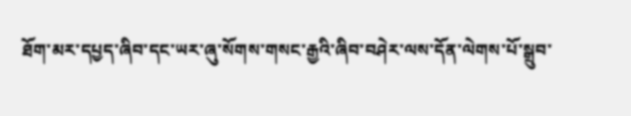ཐོག་མར་དཔྱད་ཞིབ་དང་ཡར་ཞུ་སོགས་གསང་རྒྱའི་ཞིབ་བཤེར་ལས་དོན་ལེགས་པོ་སྒྲུབ་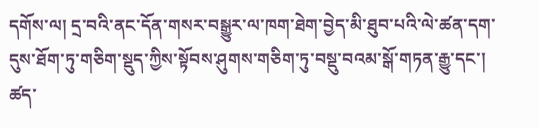དགོས་ལ། དྲ་བའི་ནང་དོན་གསར་བསྒྱུར་ལ་ཁག་ཐེག་བྱེད་མི་ཐུབ་པའི་ལེ་ཚན་དག་དུས་ཐོག་ཏུ་གཅིག་སྡུད་ཀྱིས་སྟོབས་ཤུགས་གཅིག་ཏུ་བསྡུ་བའམ་སྒོ་གཏན་རྒྱུ་དང་། ཚད་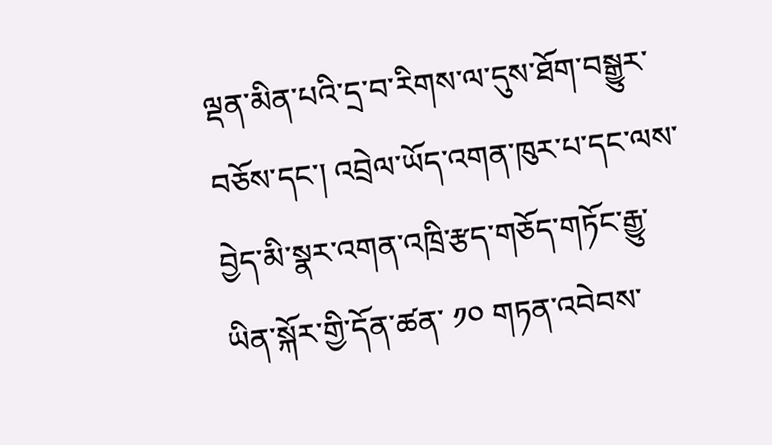ལྡན་མིན་པའི་དྲ་བ་རིགས་ལ་དུས་ཐོག་བསྒྱུར་བཅོས་དང་། འབྲེལ་ཡོད་འགན་ཁུར་པ་དང་ལས་བྱེད་མི་སྣར་འགན་འཁྲི་རྩད་གཅོད་གཏོང་རྒྱུ་ཡིན་སྐོར་གྱི་དོན་ཚན་ ༡༠ གཏན་འབེབས་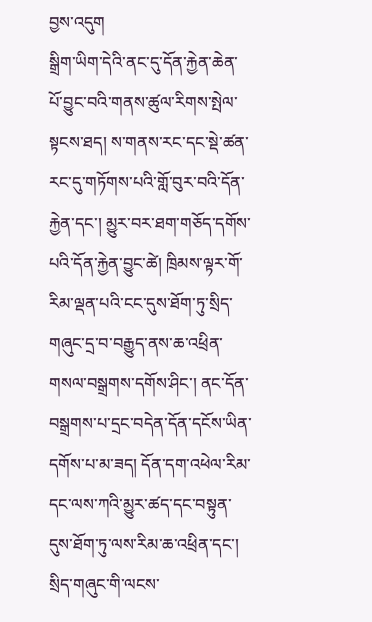བྱས་འདུག
སྒྲིག་ཡིག་དེའི་ནང་དུ་དོན་རྐྱེན་ཆེན་པོ་བྱུང་བའི་གནས་ཚུལ་རིགས་སྤེལ་སྟངས་ཐད། ས་གནས་རང་དང་སྡེ་ཚན་རང་དུ་གཏོགས་པའི་གློ་བུར་བའི་དོན་རྐྱེན་དང་། མྱུར་བར་ཐག་གཅོད་དགོས་པའི་དོན་རྐྱེན་བྱུང་ཚེ། ཁྲིམས་ལྟར་གོ་རིམ་ལྡན་པའི་ངང་དུས་ཐོག་ཏུ་སྲིད་གཞུང་དྲ་བ་བརྒྱུད་ནས་ཆ་འཕྲིན་གསལ་བསྒྲགས་དགོས་ཤིང་། ནང་དོན་བསྒྲགས་པ་དྲང་བདེན་དོན་དངོས་ཡིན་དགོས་པ་མ་ཟད། དོན་དག་འཕེལ་རིམ་དང་ལས་ཀའི་མྱུར་ཚད་དང་བསྟུན་དུས་ཐོག་ཏུ་ལས་རིམ་ཆ་འཕྲིན་དང་། སྲིད་གཞུང་གི་ལངས་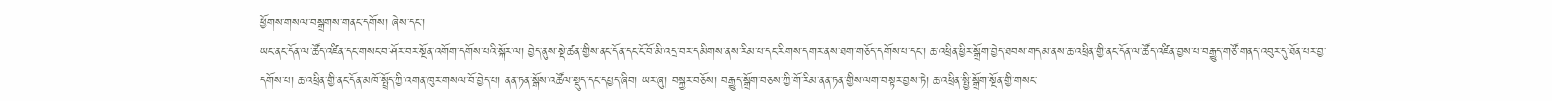ཕྱོགས་གསལ་བསྒྲགས་གནང་དགོས། ཞེས་དང་།
ཡང་ནང་དོན་ལ་ཚོད་འཛིན་དང་གསང་བ་ཤོར་བར་སྔོན་འགོག་དགོས་པའི་སྐོར་ལ། བྱེད་ནུས་སྡེ་ཚན་གྱིས་ནང་དོན་དང་ངོ་བོ་མི་འདྲ་བར་དམིགས་ནས་རིམ་པ་དང་རིགས་དགར་ནས་ཐག་གཅོད་དགོས་པ་དང་། ཆ་འཕྲིན་ཕྱིར་སྒྲོག་བྱེད་ཐབས་གདམ་ནས་ཆ་འཕྲིན་གྱི་ནང་དོན་ལ་ཚོད་འཛིན་བྱས་པ་བརྒྱུད་གཙོ་གནད་འབུར་དུ་ཐོན་པར་བྱ་དགོས་པ། ཆ་འཕྲིན་གྱི་ནང་དོན་མཁོ་སྤྲོད་ཀྱི་འགན་ཁུར་གསལ་བོ་བྱེད་པ། ནན་ཏན་སྒོས་འཚོལ་སྡུད་དང་དཔྱད་ཞིབ། ཡར་ཞུ། བསྐྱར་བཅོས། བརྒྱུད་སྒྲོག་བཅས་ཀྱི་གོ་རིམ་ནན་ཏན་གྱིས་ལག་བསྟར་བྱས་ཏེ། ཆ་འཕྲིན་སྤྱི་སྒྲོག་སྔོན་གྱི་གསང་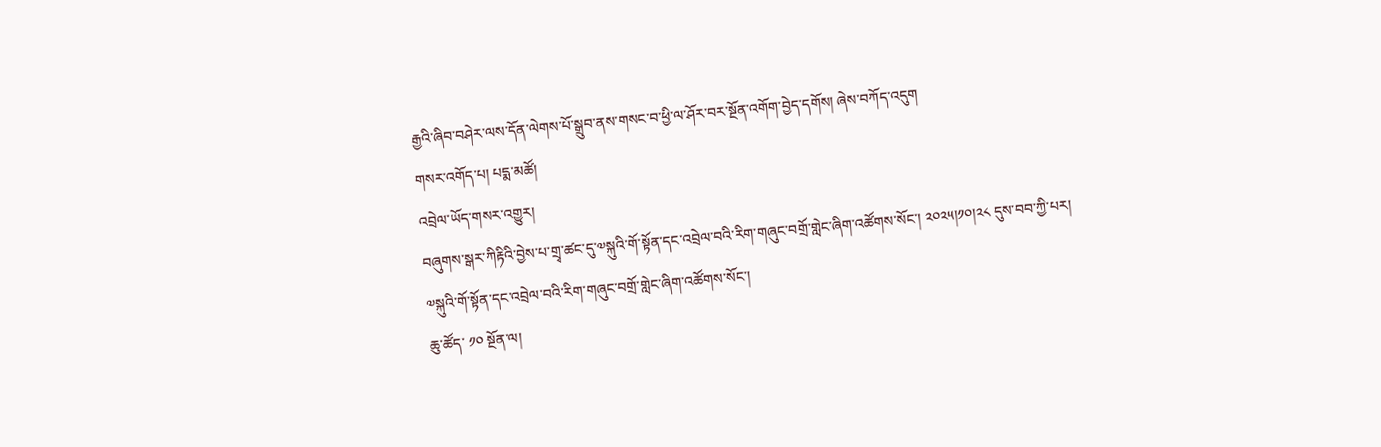རྒྱའི་ཞིབ་བཤེར་ལས་དོན་ལེགས་པོ་སྒྲུབ་ནས་གསང་བ་ཕྱི་ལ་ཤོར་བར་སྔོན་འགོག་བྱེད་དགོས། ཞེས་བཀོད་འདུག
གསར་འགོད་པ། པདྨ་མཚོ།
འབྲེལ་ཡོད་གསར་འགྱུར།
བཞུགས་སྒར་ཀིརྟིའི་བྱེས་པ་གྲྭ་ཚང་དུ་༧སྐུའི་གོ་སྟོན་དང་འབྲེལ་བའི་རིག་གཞུང་བགྲོ་གླེང་ཞིག་འཚོགས་སོང་། ༢༠༢༥།༡༠།༢༨ དུས་བབ་ཀྱི་པར།
༧སྐུའི་གོ་སྟོན་དང་འབྲེལ་བའི་རིག་གཞུང་བགྲོ་གླེང་ཞིག་འཚོགས་སོང་།
ཆུ་ཚོད་ ༡༠ སྔོན་ལ།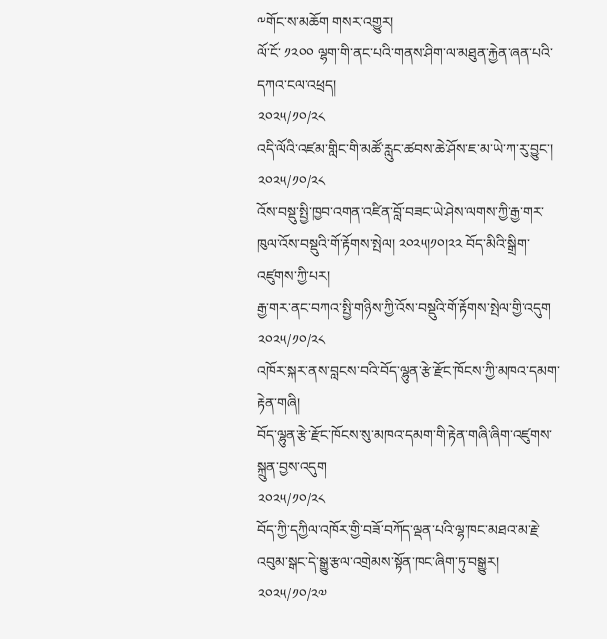༸གོང་ས་མཆོག གསར་འགྱུར།
ལོ་ངོ་ ༡༢༠༠ ལྷག་གི་ནང་པའི་གནས་ཤིག་ལ་མཐུན་རྐྱེན་ཞན་པའི་དཀའ་ངལ་འཕྲད།
༢༠༢༥/༡༠/༢༨
འདི་ལོའི་འཛམ་གླིང་གི་མཚོ་རླུང་ཚབས་ཆེ་ཤོས་ཇ་མ་ཡེ་ཀ་རུ་བྱུང་།
༢༠༢༥/༡༠/༢༨
འོས་བསྡུ་སྤྱི་ཁྱབ་འགན་འཛིན་བློ་བཟང་ཡེ་ཤེས་ལགས་ཀྱི་རྒྱ་གར་ཁུལ་འོས་བསྡུའི་གོ་རྟོགས་སྤེལ། ༢༠༢༥།༡༠།༢༢ བོད་མིའི་སྒྲིག་འཛུགས་ཀྱི་པར།
རྒྱ་གར་ནང་བཀའ་སྤྱི་གཉིས་ཀྱི་འོས་བསྡུའི་གོ་རྟོགས་སྤེལ་གྱི་འདུག
༢༠༢༥/༡༠/༢༨
འཁོར་སྐར་ནས་བླངས་བའི་བོད་ལྷུན་རྩེ་རྫོང་ཁོངས་ཀྱི་མཁའ་དམག་རྟེན་གཞི།
བོད་ལྷུན་རྩེ་རྫོང་ཁོངས་སུ་མཁའ་དམག་གི་རྟེན་གཞི་ཞིག་འཛུགས་སྐྲུན་བྱས་འདུག
༢༠༢༥/༡༠/༢༨
བོད་ཀྱི་དཀྱིལ་འཁོར་གྱི་བཟོ་བཀོད་ལྡན་པའི་ལྷ་ཁང་མཐའ་མ་རྗེ་འབུམ་སྒང་དེ་སྒྱུ་རྩལ་འགྲེམས་སྟོན་ཁང་ཞིག་ཏུ་བསྒྱུར།
༢༠༢༥/༡༠/༢༧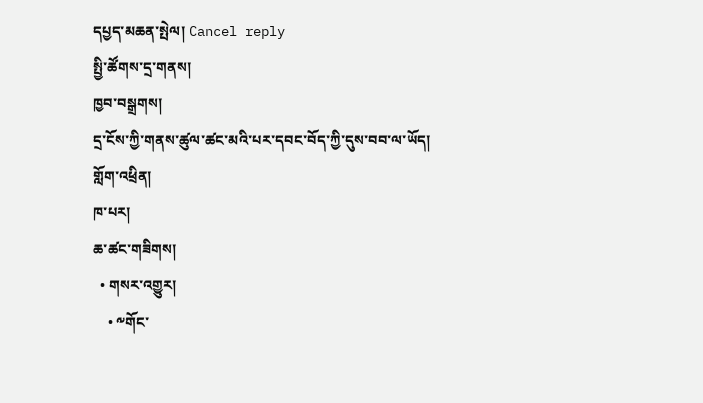དཔྱད་མཆན་སྤེལ། Cancel reply
སྤྱི་ཚོགས་དྲ་གནས།
ཁྱབ་བསྒྲགས།
དྲ་ངོས་ཀྱི་གནས་ཚུལ་ཚང་མའི་པར་དབང་བོད་ཀྱི་དུས་བབ་ལ་ཡོད།
གློག་འཕྲིན།
ཁ་པར།
ཆ་ཚང་གཟིགས།
  • གསར་འགྱུར།
    • ༸གོང་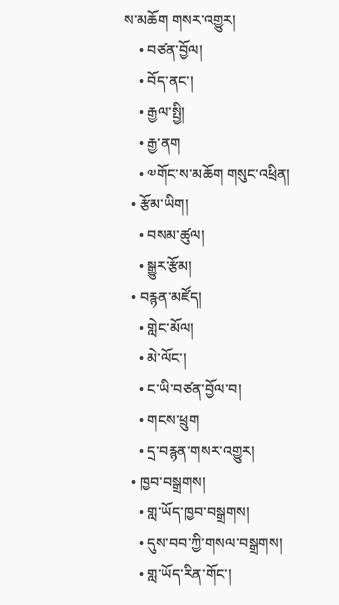ས་མཆོག གསར་འགྱུར།
    • བཙན་བྱོལ།
    • བོད་ནང་།
    • རྒྱལ་སྤྱི།
    • རྒྱ་ནག
    • ༧གོང་ས་མཆོག གསུང་འཕྲིན།
  • རྩོམ་ཡིག།
    • བསམ་ཚུལ།
    • སྒྱུར་རྩོམ།
  • བརྙན་མཛོད།
    • གླེང་མོལ།
    • མེ་ལོང་།
    • ང་ཡི་བཙན་བྱོལ་བ།
    • གངས་ཕྲུག
    • དྲ་བརྙན་གསར་འགྱུར།
  • ཁྱབ་བསྒྲགས།
    • གླ་ཡོད་ཁྱབ་བསྒྲགས།
    • དུས་བབ་ཀྱི་གསལ་བསྒྲགས།
    • གླ་ཡོད་རིན་གོང་།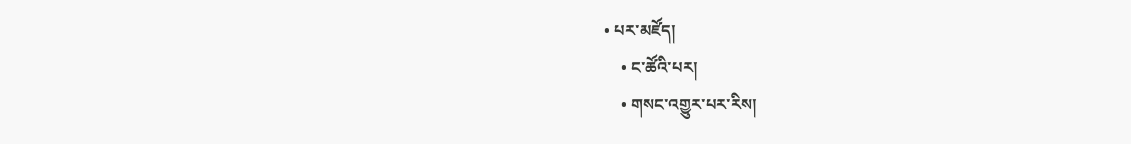• པར་མཛོད།
    • ང་ཚོའི་པར།
    • གསང་འགྱུར་པར་རིས།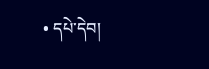• དཔེ་དེབ།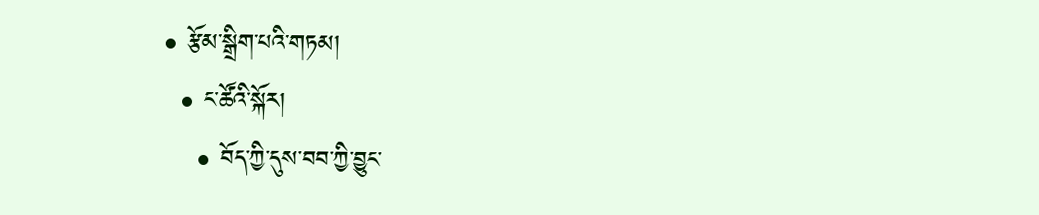• རྩོམ་སྒྲིག་པའི་གཏམ།
  • ང་ཚོའི་སྐོར།
    • བོད་ཀྱི་དུས་བབ་ཀྱི་བྱུང་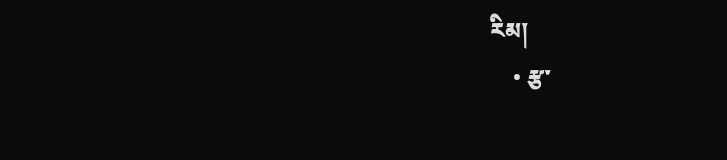རིམ།
    • རྩ་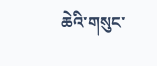ཆེའི་གསུང་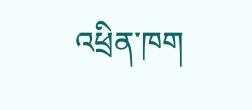འཕྲིན་ཁག